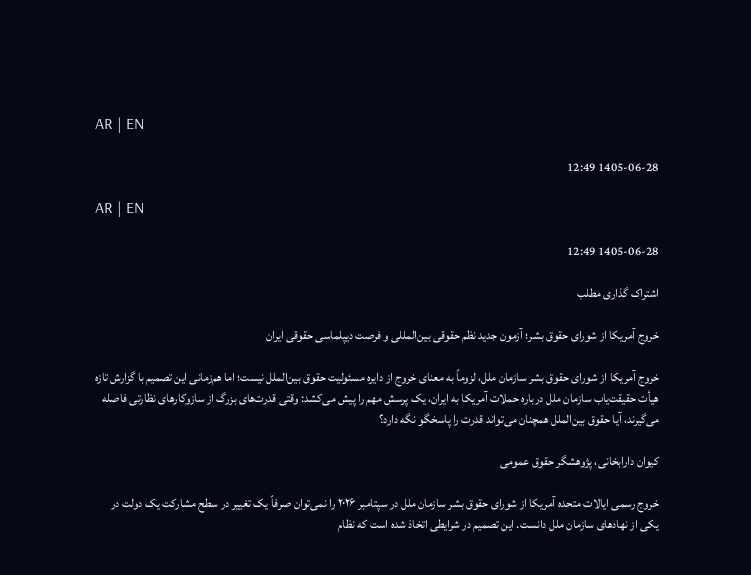AR | EN

1405-06-28 12:49

AR | EN

1405-06-28 12:49

اشتراک گذاری مطلب

خروج آمریکا از شورای حقوق بشر؛ آزمون جدید نظم حقوقی بین‌المللی و فرصت دیپلماسی حقوقی ایران

خروج آمریکا از شورای حقوق بشر سازمان ملل، لزوماً به معنای خروج از دایره مسئولیت حقوق بین‌الملل نیست؛ اما هم‌زمانی این تصمیم با گزارش تازه هیأت حقیقت‌یاب سازمان ملل درباره حملات آمریکا به ایران، یک پرسش مهم را پیش می‌کشد: وقتی قدرت‌های بزرگ از سازوکارهای نظارتی فاصله می‌گیرند، آیا حقوق بین‌الملل همچنان می‌تواند قدرت را پاسخگو نگه دارد؟

کیوان دارابخانی، پژوهشگر حقوق عمومی

خروج رسمی ایالات متحده آمریکا از شورای حقوق بشر سازمان ملل در سپتامبر ۲۰۲۶ را نمی‌توان صرفاً یک تغییر در سطح مشارکت یک دولت در یکی از نهادهای سازمان ملل دانست. این تصمیم در شرایطی اتخاذ شده است که نظام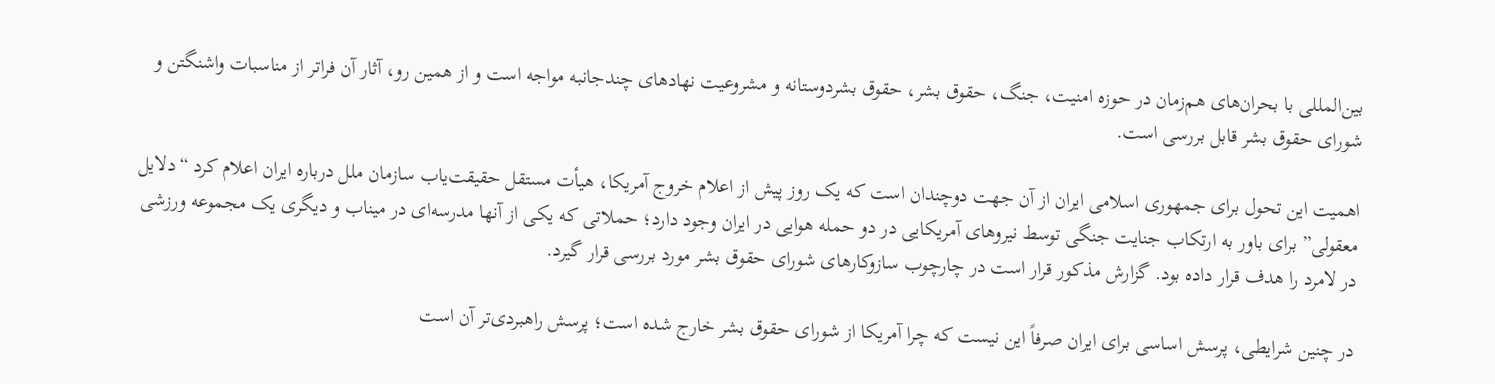بین‌المللی با بحران‌های هم‌زمان در حوزه امنیت، جنگ، حقوق بشر، حقوق بشردوستانه و مشروعیت نهادهای چندجانبه مواجه است و از همین رو، آثار آن فراتر از مناسبات واشنگتن و شورای حقوق بشر قابل بررسی است.

اهمیت این تحول برای جمهوری اسلامی ایران از آن جهت دوچندان است که یک روز پیش از اعلام خروج آمریکا، هیأت مستقل حقیقت‌یاب سازمان ملل درباره ایران اعلام کرد “دلایل معقولی” برای باور به ارتکاب جنایت جنگی توسط نیروهای آمریکایی در دو حمله هوایی در ایران وجود دارد؛ حملاتی که یکی از آنها مدرسه‌ای در میناب و دیگری یک مجموعه ورزشی در لامرد را هدف قرار داده بود. گزارش مذکور قرار است در چارچوب سازوکارهای شورای حقوق بشر مورد بررسی قرار گیرد.

در چنین شرایطی، پرسش اساسی برای ایران صرفاً این نیست که چرا آمریکا از شورای حقوق بشر خارج شده است؛ پرسش راهبردی‌تر آن است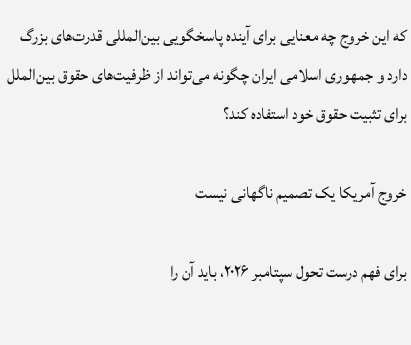که این خروج چه معنایی برای آینده پاسخگویی بین‌المللی قدرت‌های بزرگ دارد و جمهوری اسلامی ایران چگونه می‌تواند از ظرفیت‌های حقوق بین‌الملل برای تثبیت حقوق خود استفاده کند؟

خروج آمریکا یک تصمیم ناگهانی نیست

برای فهم درست تحول سپتامبر ۲۰۲۶، باید آن را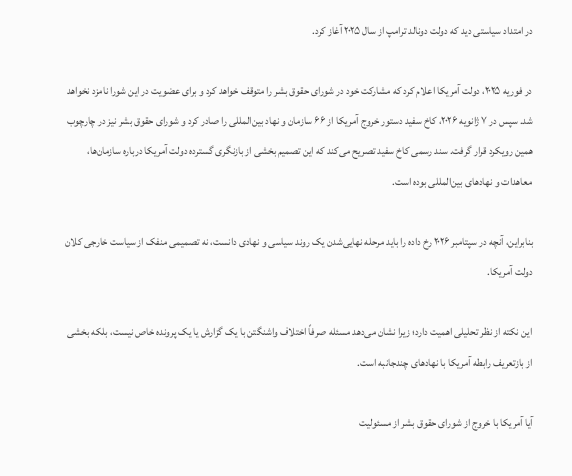در امتداد سیاستی دید که دولت دونالد ترامپ از سال ۲۰۲۵ آغاز کرد.

در فوریه ۲۰۲۵، دولت آمریکا اعلام کرد که مشارکت خود در شورای حقوق بشر را متوقف خواهد کرد و برای عضویت در این شورا نامزد نخواهد شد. سپس در ۷ ژانویه ۲۰۲۶، کاخ سفید دستور خروج آمریکا از ۶۶ سازمان و نهاد بین‌المللی را صادر کرد و شورای حقوق بشر نیز در چارچوب همین رویکرد قرار گرفت. سند رسمی کاخ سفید تصریح می‌کند که این تصمیم بخشی از بازنگری گسترده دولت آمریکا درباره سازمان‌ها، معاهدات و نهادهای بین‌المللی بوده است.

بنابراین، آنچه در سپتامبر ۲۰۲۶ رخ داده را باید مرحله نهایی‌شدن یک روند سیاسی و نهادی دانست، نه تصمیمی منفک از سیاست خارجی کلان دولت آمریکا.

این نکته از نظر تحلیلی اهمیت دارد؛ زیرا نشان می‌دهد مسئله صرفاً اختلاف واشنگتن با یک گزارش یا یک پرونده خاص نیست، بلکه بخشی از بازتعریف رابطه آمریکا با نهادهای چندجانبه است.

آیا آمریکا با خروج از شورای حقوق بشر از مسئولیت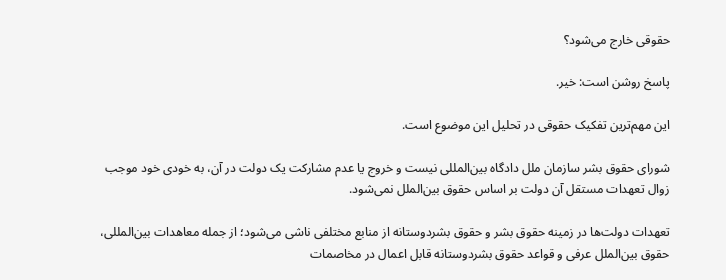حقوقی خارج می‌شود؟

پاسخ روشن است: خیر.

این مهم‌ترین تفکیک حقوقی در تحلیل این موضوع است.

شورای حقوق بشر سازمان ملل دادگاه بین‌المللی نیست و خروج یا عدم مشارکت یک دولت در آن، به خودی خود موجب زوال تعهدات مستقل آن دولت بر اساس حقوق بین‌الملل نمی‌شود.

تعهدات دولت‌ها در زمینه حقوق بشر و حقوق بشردوستانه از منابع مختلفی ناشی می‌شود؛ از جمله معاهدات بین‌المللی، حقوق بین‌الملل عرفی و قواعد حقوق بشردوستانه قابل اعمال در مخاصمات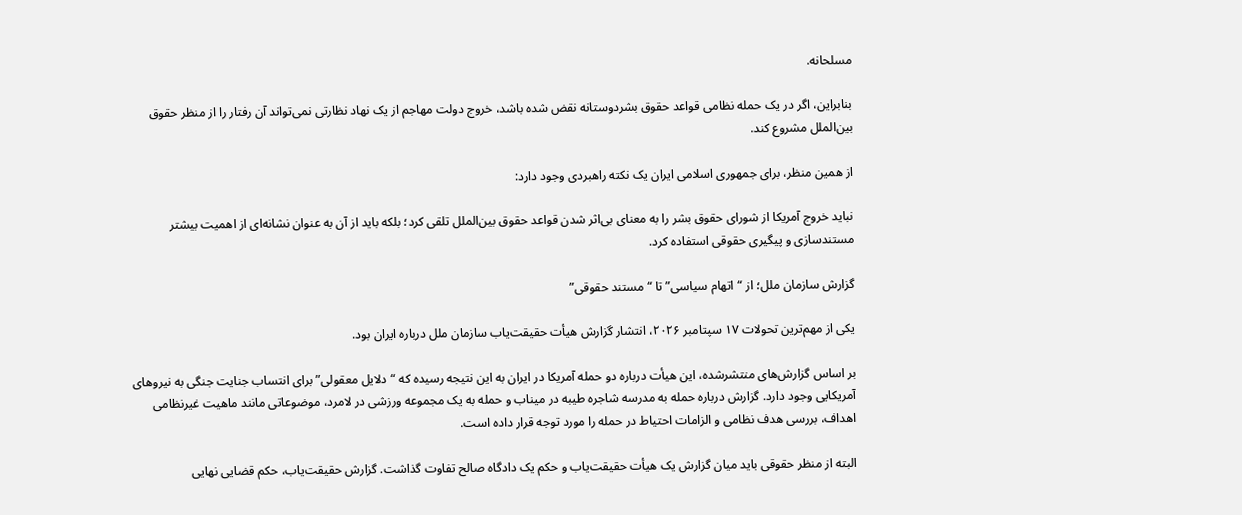مسلحانه.

بنابراین، اگر در یک حمله نظامی قواعد حقوق بشردوستانه نقض شده باشد، خروج دولت مهاجم از یک نهاد نظارتی نمی‌تواند آن رفتار را از منظر حقوق بین‌الملل مشروع کند.

از همین منظر، برای جمهوری اسلامی ایران یک نکته راهبردی وجود دارد:

نباید خروج آمریکا از شورای حقوق بشر را به معنای بی‌اثر شدن قواعد حقوق بین‌الملل تلقی کرد؛ بلکه باید از آن به عنوان نشانه‌ای از اهمیت بیشتر مستندسازی و پیگیری حقوقی استفاده کرد.

گزارش سازمان ملل؛ از “اتهام سیاسی” تا “مستند حقوقی”

یکی از مهم‌ترین تحولات ۱۷ سپتامبر ۲۰۲۶، انتشار گزارش هیأت حقیقت‌یاب سازمان ملل درباره ایران بود.

بر اساس گزارش‌های منتشرشده، این هیأت درباره دو حمله آمریکا در ایران به این نتیجه رسیده که “دلایل معقولی” برای انتساب جنایت جنگی به نیروهای آمریکایی وجود دارد. گزارش درباره حمله به مدرسه شاجره طیبه در میناب و حمله به یک مجموعه ورزشی در لامرد، موضوعاتی مانند ماهیت غیرنظامی اهداف، بررسی هدف نظامی و الزامات احتیاط در حمله را مورد توجه قرار داده است.

البته از منظر حقوقی باید میان گزارش یک هیأت حقیقت‌یاب و حکم یک دادگاه صالح تفاوت گذاشت. گزارش حقیقت‌یاب، حکم قضایی نهایی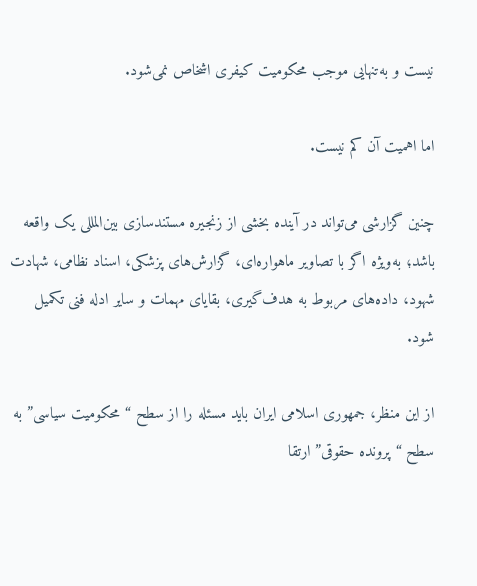نیست و به‌تنهایی موجب محکومیت کیفری اشخاص نمی‌شود.

اما اهمیت آن کم نیست.

چنین گزارشی می‌تواند در آینده بخشی از زنجیره مستندسازی بین‌المللی یک واقعه باشد؛ به‌ویژه اگر با تصاویر ماهواره‌ای، گزارش‌های پزشکی، اسناد نظامی، شهادت شهود، داده‌های مربوط به هدف‌گیری، بقایای مهمات و سایر ادله فنی تکمیل شود.

از این منظر، جمهوری اسلامی ایران باید مسئله را از سطح “محکومیت سیاسی” به سطح “پرونده حقوقی” ارتقا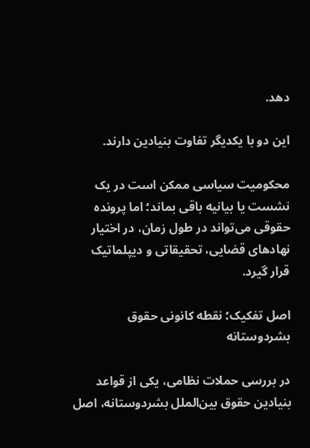دهد.

این دو با یکدیگر تفاوت بنیادین دارند.

محکومیت سیاسی ممکن است در یک نشست یا بیانیه باقی بماند؛ اما پرونده حقوقی می‌تواند در طول زمان، در اختیار نهادهای قضایی، تحقیقاتی و دیپلماتیک قرار گیرد.

اصل تفکیک؛ نقطه کانونی حقوق بشردوستانه

در بررسی حملات نظامی، یکی از قواعد بنیادین حقوق بین‌الملل بشردوستانه، اصل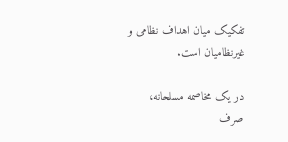تفکیک میان اهداف نظامی و غیرنظامیان است.

در یک مخاصمه مسلحانه، صرف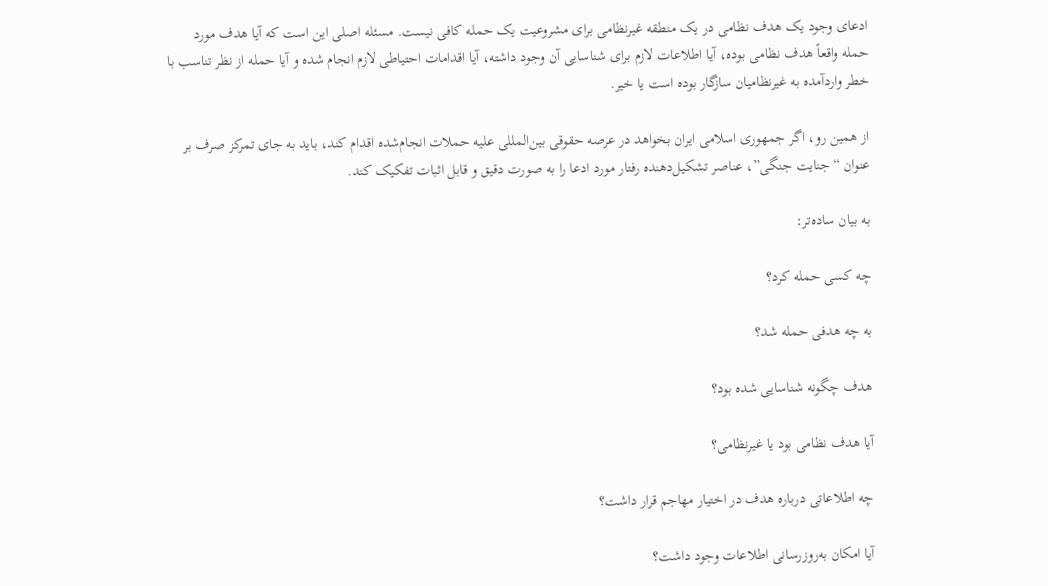ادعای وجود یک هدف نظامی در یک منطقه غیرنظامی برای مشروعیت یک حمله کافی نیست. مسئله اصلی این است که آیا هدف مورد حمله واقعاً هدف نظامی بوده، آیا اطلاعات لازم برای شناسایی آن وجود داشته، آیا اقدامات احتیاطی لازم انجام شده و آیا حمله از نظر تناسب با خطر واردآمده به غیرنظامیان سازگار بوده است یا خیر.

از همین رو، اگر جمهوری اسلامی ایران بخواهد در عرصه حقوقی بین‌المللی علیه حملات انجام‌شده اقدام کند، باید به جای تمرکز صرف بر عنوان “جنایت جنگی”، عناصر تشکیل‌دهنده رفتار مورد ادعا را به صورت دقیق و قابل اثبات تفکیک کند.

به بیان ساده‌تر:

چه کسی حمله کرد؟

به چه هدفی حمله شد؟

هدف چگونه شناسایی شده بود؟

آیا هدف نظامی بود یا غیرنظامی؟

چه اطلاعاتی درباره هدف در اختیار مهاجم قرار داشت؟

آیا امکان به‌روزرسانی اطلاعات وجود داشت؟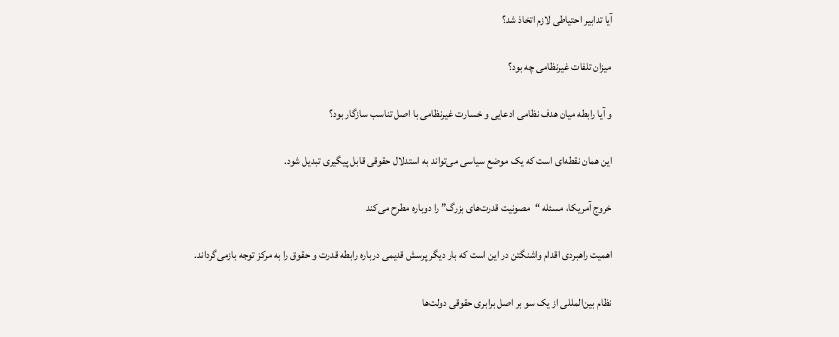آیا تدابیر احتیاطی لازم اتخاذ شد؟

میزان تلفات غیرنظامی چه بود؟

و آیا رابطه میان هدف نظامی ادعایی و خسارت غیرنظامی با اصل تناسب سازگار بود؟

این همان نقطه‌ای است که یک موضع سیاسی می‌تواند به استدلال حقوقی قابل پیگیری تبدیل شود.

خروج آمریکا، مسئله “مصونیت قدرت‌های بزرگ” را دوباره مطرح می‌کند

اهمیت راهبردی اقدام واشنگتن در این است که بار دیگر پرسش قدیمی درباره رابطه قدرت و حقوق را به مرکز توجه بازمی‌گرداند.

نظام بین‌المللی از یک سو بر اصل برابری حقوقی دولت‌ها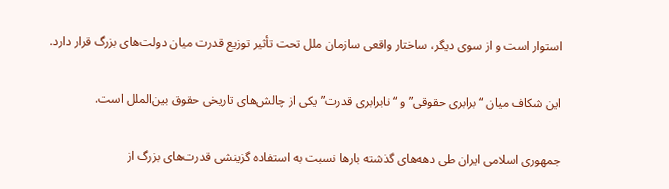استوار است و از سوی دیگر، ساختار واقعی سازمان ملل تحت تأثیر توزیع قدرت میان دولت‌های بزرگ قرار دارد.

این شکاف میان “برابری حقوقی” و “نابرابری قدرت” یکی از چالش‌های تاریخی حقوق بین‌الملل است.

جمهوری اسلامی ایران طی دهه‌های گذشته بارها نسبت به استفاده گزینشی قدرت‌های بزرگ از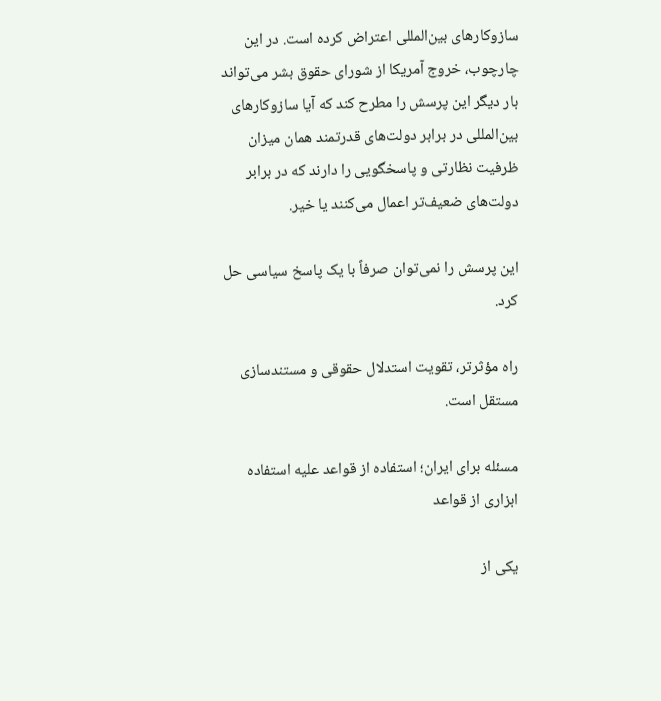سازوکارهای بین‌المللی اعتراض کرده است. در این چارچوب، خروج آمریکا از شورای حقوق بشر می‌تواند بار دیگر این پرسش را مطرح کند که آیا سازوکارهای بین‌المللی در برابر دولت‌های قدرتمند همان میزان ظرفیت نظارتی و پاسخگویی را دارند که در برابر دولت‌های ضعیف‌تر اعمال می‌کنند یا خیر.

این پرسش را نمی‌توان صرفاً با یک پاسخ سیاسی حل کرد.

راه مؤثرتر، تقویت استدلال حقوقی و مستندسازی مستقل است.

مسئله برای ایران؛ استفاده از قواعد علیه استفاده ابزاری از قواعد

یکی از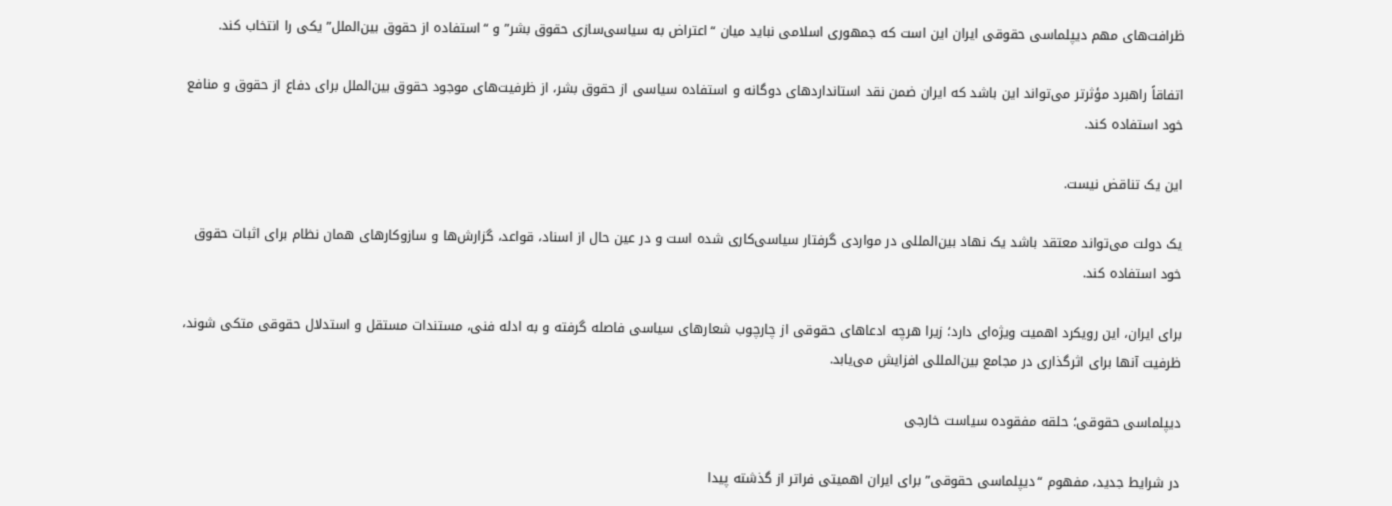ظرافت‌های مهم دیپلماسی حقوقی ایران این است که جمهوری اسلامی نباید میان “اعتراض به سیاسی‌سازی حقوق بشر” و “استفاده از حقوق بین‌الملل” یکی را انتخاب کند.

اتفاقاً راهبرد مؤثرتر می‌تواند این باشد که ایران ضمن نقد استانداردهای دوگانه و استفاده سیاسی از حقوق بشر، از ظرفیت‌های موجود حقوق بین‌الملل برای دفاع از حقوق و منافع خود استفاده کند.

این یک تناقض نیست.

یک دولت می‌تواند معتقد باشد یک نهاد بین‌المللی در مواردی گرفتار سیاسی‌کاری شده است و در عین حال از اسناد، قواعد، گزارش‌ها و سازوکارهای همان نظام برای اثبات حقوق خود استفاده کند.

برای ایران، این رویکرد اهمیت ویژه‌ای دارد؛ زیرا هرچه ادعاهای حقوقی از چارچوب شعارهای سیاسی فاصله گرفته و به ادله فنی، مستندات مستقل و استدلال حقوقی متکی شوند، ظرفیت آنها برای اثرگذاری در مجامع بین‌المللی افزایش می‌یابد.

دیپلماسی حقوقی؛ حلقه مفقوده سیاست خارجی

در شرایط جدید، مفهوم “دیپلماسی حقوقی” برای ایران اهمیتی فراتر از گذشته پیدا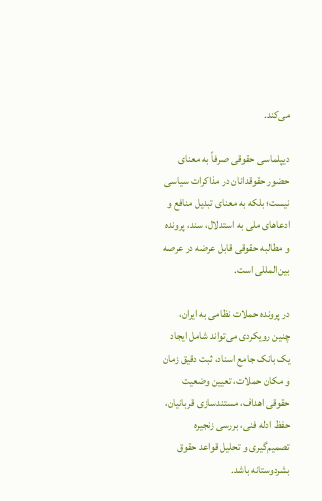می‌کند.

دیپلماسی حقوقی صرفاً به معنای حضور حقوقدانان در مذاکرات سیاسی نیست؛ بلکه به معنای تبدیل منافع و ادعاهای ملی به استدلال، سند، پرونده و مطالبه حقوقی قابل عرضه در عرصه بین‌المللی است.

در پرونده حملات نظامی به ایران، چنین رویکردی می‌تواند شامل ایجاد یک بانک جامع اسناد، ثبت دقیق زمان و مکان حملات، تعیین وضعیت حقوقی اهداف، مستندسازی قربانیان، حفظ ادله فنی، بررسی زنجیره تصمیم‌گیری و تحلیل قواعد حقوق بشردوستانه باشد.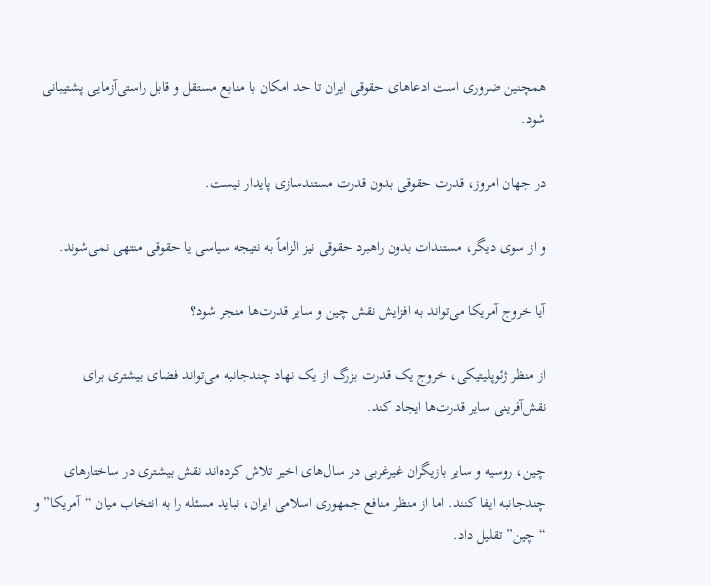همچنین ضروری است ادعاهای حقوقی ایران تا حد امکان با منابع مستقل و قابل راستی‌آزمایی پشتیبانی شود.

در جهان امروز، قدرت حقوقی بدون قدرت مستندسازی پایدار نیست.

و از سوی دیگر، مستندات بدون راهبرد حقوقی نیز الزاماً به نتیجه سیاسی یا حقوقی منتهی نمی‌شوند.

آیا خروج آمریکا می‌تواند به افزایش نقش چین و سایر قدرت‌ها منجر شود؟

از منظر ژئوپلیتیکی، خروج یک قدرت بزرگ از یک نهاد چندجانبه می‌تواند فضای بیشتری برای نقش‌آفرینی سایر قدرت‌ها ایجاد کند.

چین، روسیه و سایر بازیگران غیرغربی در سال‌های اخیر تلاش کرده‌اند نقش بیشتری در ساختارهای چندجانبه ایفا کنند. اما از منظر منافع جمهوری اسلامی ایران، نباید مسئله را به انتخاب میان “آمریکا” و “چین” تقلیل داد.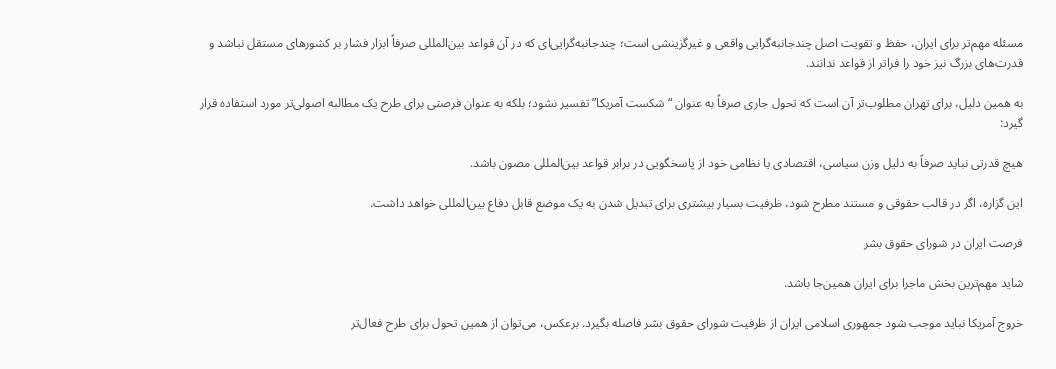مسئله مهم‌تر برای ایران، حفظ و تقویت اصل چندجانبه‌گرایی واقعی و غیرگزینشی است؛ چندجانبه‌گرایی‌ای که در آن قواعد بین‌المللی صرفاً ابزار فشار بر کشورهای مستقل نباشد و قدرت‌های بزرگ نیز خود را فراتر از قواعد ندانند.

به همین دلیل، برای تهران مطلوب‌تر آن است که تحول جاری صرفاً به عنوان “شکست آمریکا” تفسیر نشود؛ بلکه به عنوان فرصتی برای طرح یک مطالبه اصولی‌تر مورد استفاده قرار گیرد:

هیچ قدرتی نباید صرفاً به دلیل وزن سیاسی، اقتصادی یا نظامی خود از پاسخگویی در برابر قواعد بین‌المللی مصون باشد.

این گزاره، اگر در قالب حقوقی و مستند مطرح شود، ظرفیت بسیار بیشتری برای تبدیل شدن به یک موضع قابل دفاع بین‌المللی خواهد داشت.

فرصت ایران در شورای حقوق بشر

شاید مهم‌ترین بخش ماجرا برای ایران همین‌جا باشد.

خروج آمریکا نباید موجب شود جمهوری اسلامی ایران از ظرفیت شورای حقوق بشر فاصله بگیرد. برعکس، می‌توان از همین تحول برای طرح فعال‌تر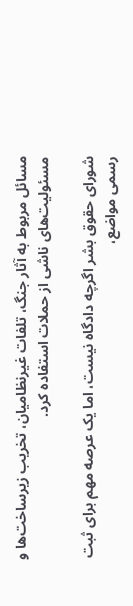مسائل مربوط به آثار جنگ، تلفات غیرنظامیان، تخریب زیرساخت‌ها و مسئولیت‌های ناشی از حملات استفاده کرد.

شورای حقوق بشر اگرچه دادگاه نیست، اما یک عرصه مهم برای ثبت رسمی مواضع،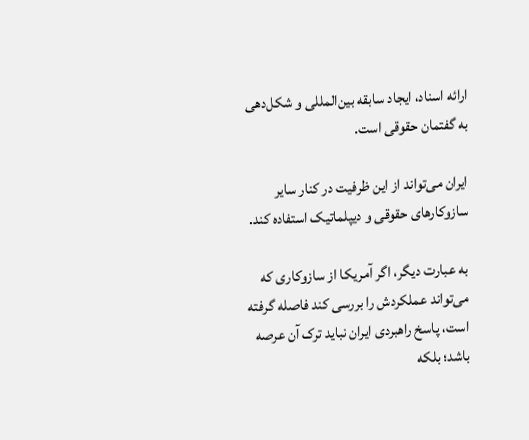ارائه اسناد، ایجاد سابقه بین‌المللی و شکل‌دهی به گفتمان حقوقی است.

ایران می‌تواند از این ظرفیت در کنار سایر سازوکارهای حقوقی و دیپلماتیک استفاده کند.

به عبارت دیگر، اگر آمریکا از سازوکاری که می‌تواند عملکردش را بررسی کند فاصله گرفته است، پاسخ راهبردی ایران نباید ترک آن عرصه باشد؛ بلکه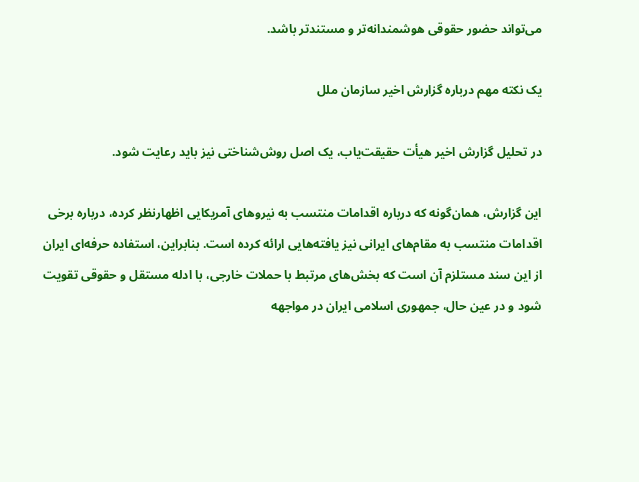می‌تواند حضور حقوقی هوشمندانه‌تر و مستندتر باشد.

یک نکته مهم درباره گزارش اخیر سازمان ملل

در تحلیل گزارش اخیر هیأت حقیقت‌یاب، یک اصل روش‌شناختی نیز باید رعایت شود.

این گزارش، همان‌گونه که درباره اقدامات منتسب به نیروهای آمریکایی اظهارنظر کرده، درباره برخی اقدامات منتسب به مقام‌های ایرانی نیز یافته‌هایی ارائه کرده است. بنابراین، استفاده حرفه‌ای ایران از این سند مستلزم آن است که بخش‌های مرتبط با حملات خارجی، با ادله مستقل و حقوقی تقویت شود و در عین حال، جمهوری اسلامی ایران در مواجهه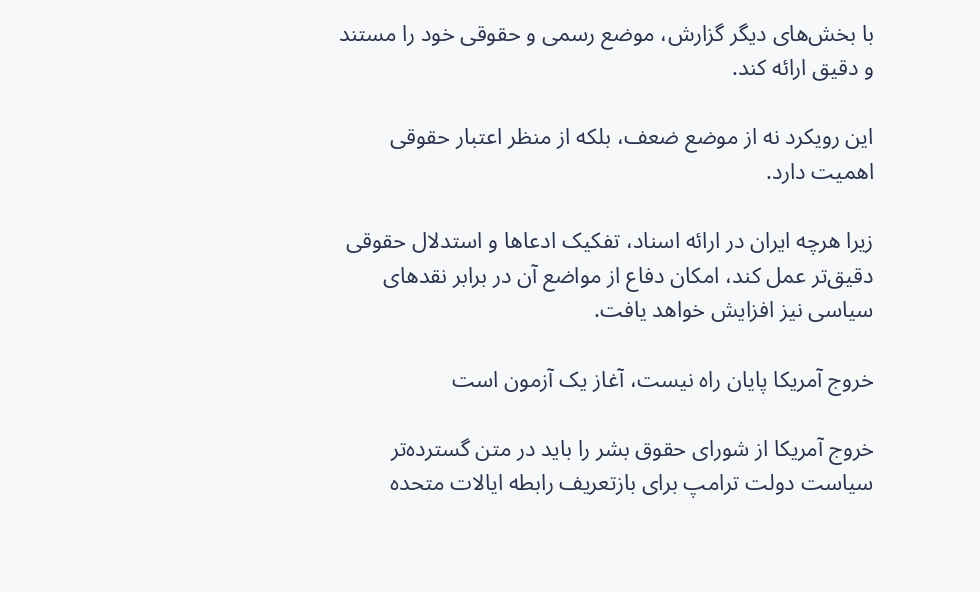با بخش‌های دیگر گزارش، موضع رسمی و حقوقی خود را مستند و دقیق ارائه کند.

این رویکرد نه از موضع ضعف، بلکه از منظر اعتبار حقوقی اهمیت دارد.

زیرا هرچه ایران در ارائه اسناد، تفکیک ادعاها و استدلال حقوقی دقیق‌تر عمل کند، امکان دفاع از مواضع آن در برابر نقدهای سیاسی نیز افزایش خواهد یافت.

خروج آمریکا پایان راه نیست، آغاز یک آزمون است

خروج آمریکا از شورای حقوق بشر را باید در متن گسترده‌تر سیاست دولت ترامپ برای بازتعریف رابطه ایالات متحده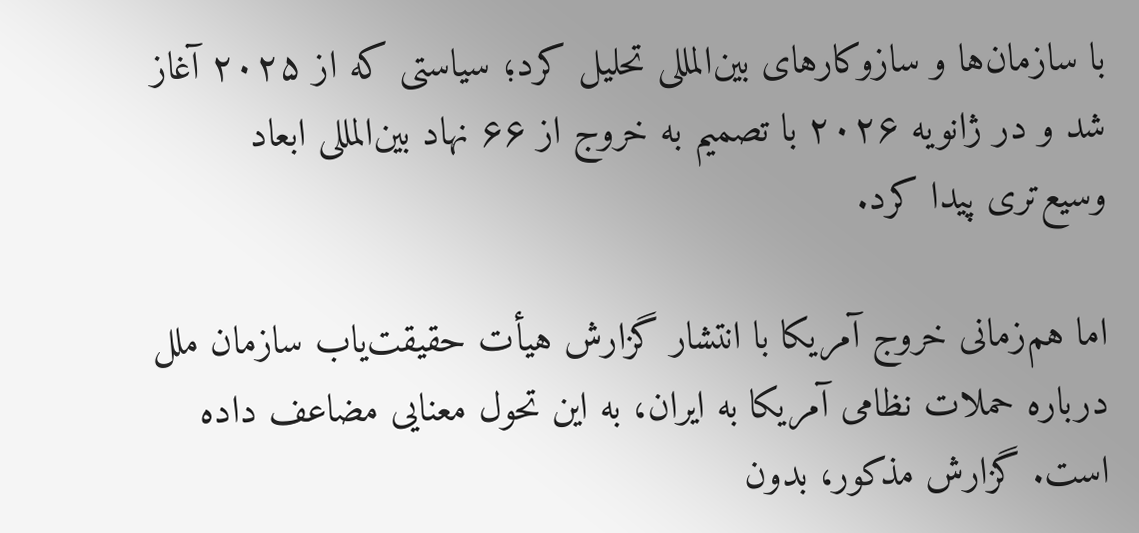با سازمان‌ها و سازوکارهای بین‌المللی تحلیل کرد؛ سیاستی که از ۲۰۲۵ آغاز شد و در ژانویه ۲۰۲۶ با تصمیم به خروج از ۶۶ نهاد بین‌المللی ابعاد وسیع‌تری پیدا کرد.

اما هم‌زمانی خروج آمریکا با انتشار گزارش هیأت حقیقت‌یاب سازمان ملل درباره حملات نظامی آمریکا به ایران، به این تحول معنایی مضاعف داده است. گزارش مذکور، بدون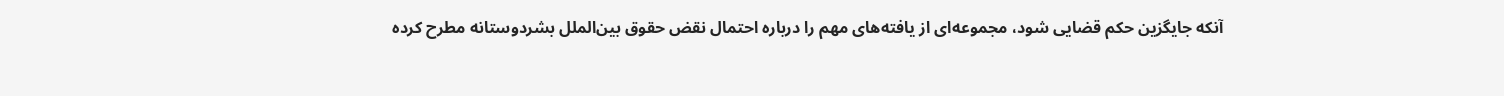آنکه جایگزین حکم قضایی شود، مجموعه‌ای از یافته‌های مهم را درباره احتمال نقض حقوق بین‌الملل بشردوستانه مطرح کرده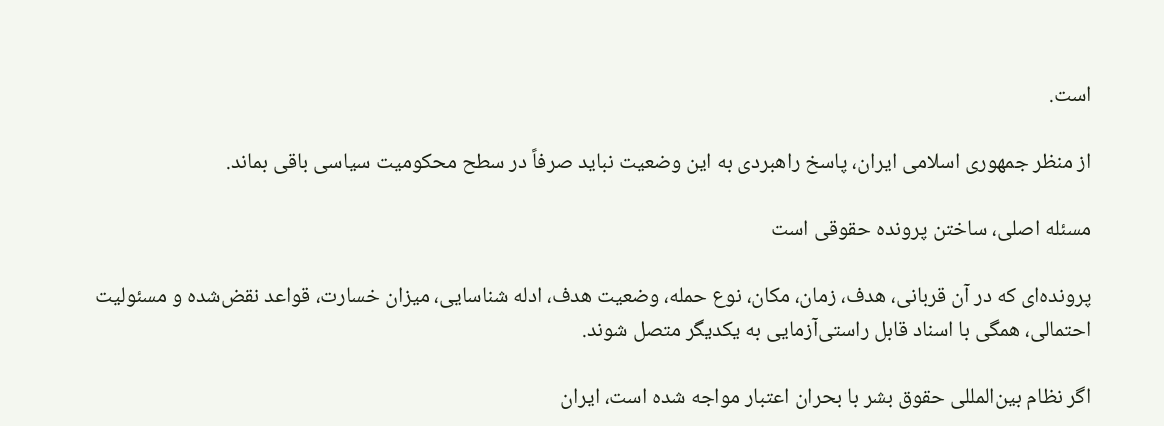است.

از منظر جمهوری اسلامی ایران، پاسخ راهبردی به این وضعیت نباید صرفاً در سطح محکومیت سیاسی باقی بماند.

مسئله اصلی، ساختن پرونده حقوقی است

پرونده‌ای که در آن قربانی، هدف، زمان، مکان، نوع حمله، وضعیت هدف، ادله شناسایی، میزان خسارت، قواعد نقض‌شده و مسئولیت احتمالی، همگی با اسناد قابل راستی‌آزمایی به یکدیگر متصل شوند.

اگر نظام بین‌المللی حقوق بشر با بحران اعتبار مواجه شده است، ایران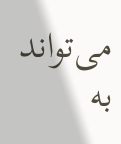می‌تواند به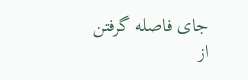جای فاصله گرفتن از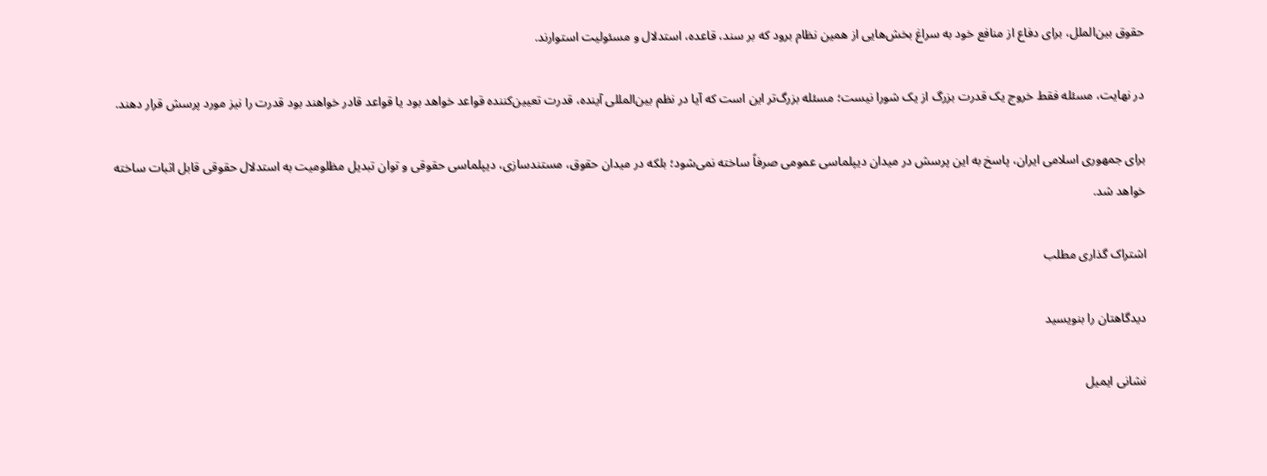حقوق بین‌الملل، برای دفاع از منافع خود به سراغ بخش‌هایی از همین نظام برود که بر سند، قاعده، استدلال و مسئولیت استوارند.

در نهایت، مسئله فقط خروج یک قدرت بزرگ از یک شورا نیست؛ مسئله بزرگ‌تر این است که آیا در نظم بین‌المللی آینده، قدرت تعیین‌کننده قواعد خواهد بود یا قواعد قادر خواهند بود قدرت را نیز مورد پرسش قرار دهند.

برای جمهوری اسلامی ایران، پاسخ به این پرسش در میدان دیپلماسی عمومی صرفاً ساخته نمی‌شود؛ بلکه در میدان حقوق، مستندسازی، دیپلماسی حقوقی و توان تبدیل مظلومیت به استدلال حقوقی قابل اثبات ساخته خواهد شد.

اشتراک گذاری مطلب

دیدگاهتان را بنویسید

نشانی ایمیل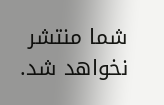شما منتشر نخواهد شد.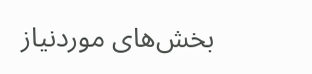بخش‌های موردنیاز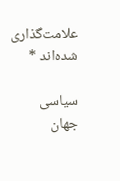علامت‌گذاری شده‌اند *

سیاسی
جهان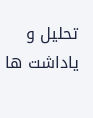تحلیل و یاداشت ها